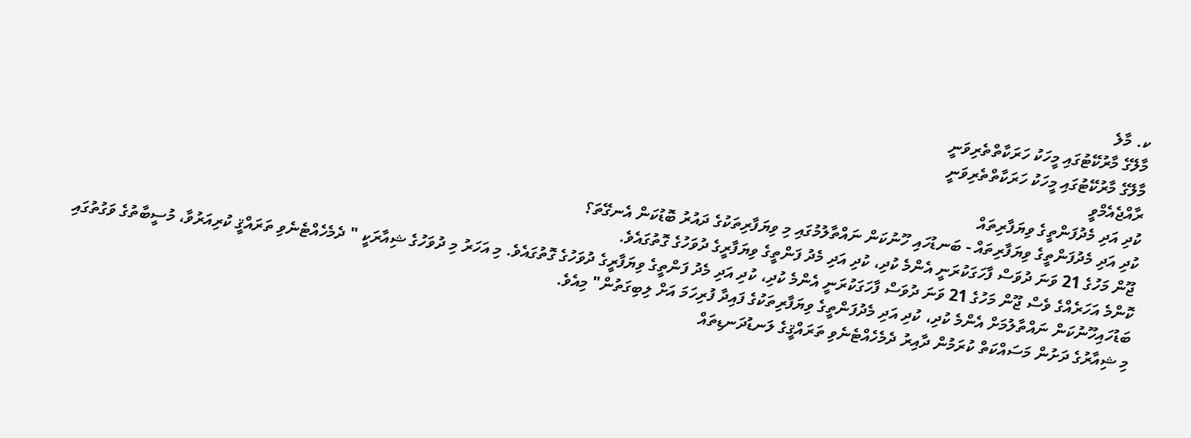ކ. މާލެ
މާލޭގެ މާރުކޭޓުގައި މީހަކު ހަރަކާތްތެރިވަނީ
މާލޭގެ މާރުކޭޓުގައި މީހަކު ހަރަކާތްތެރިވަނީ
ރާއްޖެއެމްވީ
ކުދި އަދި މެދުފަންތީގެ ވިޔަފާރިތައް
ކުދި އަދި މެދުފަންތީގެ ވިޔަފާރިތައް - ބަނޑުހައި ހޫނުކަން ނައްތާލުމުގައި މި ވިޔަފާރިތަކުގެ ދައުރު ބޮޑުކަން އެނގޭތަ؟
ޖޫން މަހުގެ 21 ވަނަ ދުވަސް ފާހަގަކުރަނީ އެންމެ ކުދި، ކުދި އަދި މެދު ފަންތީގެ ވިޔަފާރީގެ ދުވަހުގެ ގޮތުގައެވެ.
ކޮންމެ އަހަރެއްގެ ވެސް ޖޫން މަހުގެ 21 ވަނަ ދުވަސް ފާހަގަކުރަނީ އެންމެ ކުދި، ކުދި އަދި މެދު ފަންތީގެ ވިޔަފާރީގެ ދުވަހުގެ ގޮތުގައެވެ. މި އަހަރު މި ދުވަހުގެ ޝިއާރަކީ " ދެމެހެއްޓެނެވި ތަރައްޤީ ކުރިއަރުވާ، މުސީބާތުގެ ވަގުތުގައި ބަޑުހައިހޫނުކަން ނައްތާލުމަށް އެންމެ ކުދި، ކުދި އަދި މެދުފަންތީގެ ވިޔަފާރިތަކުގެ ފައިދާ ފުރިހަމަ އަށް ލިބިގަތުން" މިއެވެ.
މި ޝިއާރުގެ ދަށުން މަސައްކަތް ކުރަމުން ދާއިރު ދެމެހެއްޓެނެވި ތަރައްޤީގެ ލަނޑުދަނޑިތައް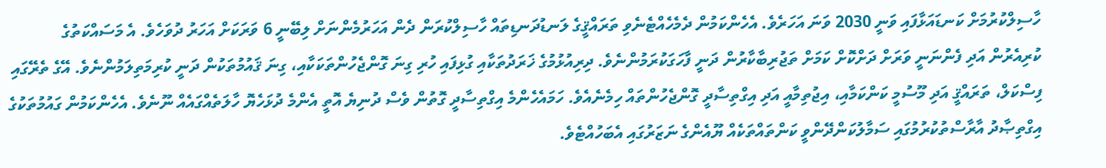ހާސިލްކުރުމަށް ކަނޑައަޅާފައި ވަނީ 2030 ވަނަ އަހަރެވެ. އެހެންކަމުން ދެމެހެއްޓެނެވި ތަރައްޤީގެ ލަނޑުދަނޑިތައް ހާސިލްކުރަން ދެން އަހަރުމެންނަށް ލިބޭނީ 6 ވަރަކަށް އަހަރު ދުވަހެވެ. އެ މަސައްކަތުގެ ކުރިއެރުން އަދި ފެންނަނީ ވަރަށް ދަށްކޮށް ކަމަށް ތަޖުރިބާކާރުން ދަނީ ފާހަގަކުރަމުންނެވެ. ދިރިއުޅުމުގެ ޚަރަދުތަކާއި ގުޅިފައި ހުރި ގިނަ ގޮންޖެހުންތަކަކާއި، ގިނަ ޤައުމުތަކުން ދަނީ ކުރިމަތިލަމުންނެވެ. އޭގެ ތެރޭގައި ފިސްކަލް، ތަރައްޤީ އަދި މޫސުމީ ކަންކަމާއި، އިޖުތިމާއީ އަދި އިގްތިސާދީ ގޮންޖެހުންތައް ހިމެނެއެވެ. ހަމައެހެންމެ އިގްތިސާދީ ގޮތުން ވެސް ދުނިޔެ އޮތީ އެންމެ ދުޅަހެޔޮ ހާލަތެއްގައެއް ނޫނެވެ. އެހެންކަމުން ގައުމުތަކުގެ އިގްތިޞާދު އާރާސްތުކުރުމުގައި ސަމާލުކަންދޭންވީ ކަންތައްތަކެއް ޔޫއެންގެ ނަޒަރުގައި އެބަހުއްޓެވެ.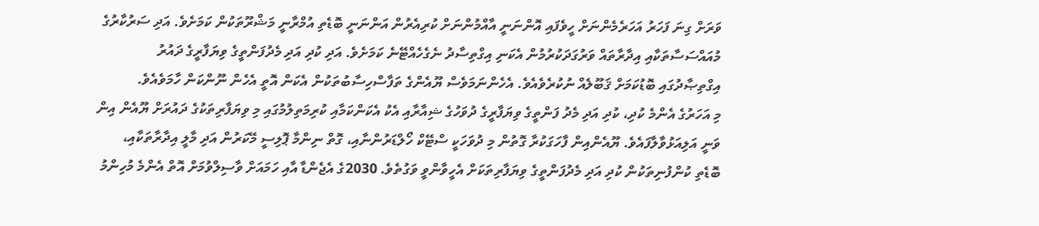ވަރަށް ގިނަ ފަހަރު އަހަރެމެންނަށް ހީވެފައި އޮންނަނީ އާއްމުންނަށް ކުރިއެރުން އަންނަނީ ބޮޑެތި އުމްރާނީ މަޝްރޫތަކުން ކަމަށެވެ. އަދި ސަރުކާރުގެ މުއައްސަސާތަކާއި އިދާރާތައް ވަރުގަދަކުރުމުން އެކަނި އިގްތިސާދު ނެގެހެއްޓޭނެ ކަމަށެވެ. އަދި ކުދި އަދި މެދުފަންތީގެ ވިޔަފާރީގެ ދައުރު އިގްތިޞާދުގައި ބޮޑުކަމަށް ޤަބޫލެއް ނުކުރެވެއެވެ. އެހެންނަމަވެސް ޔޫއެންގެ ތަފާސްހިސާބުތަކުން އެކަން އޮތީ އެހެން ނޫންކަން ހާމަވެއެވެ.
މި އަހަރުގެ އެންމެ ކުދި، ކުދި އަދި މެދު ފަންތީގެ ވިޔަފާރީގެ ދުވަހުގެ ޝިއާރާއި އެކު އެކަންކަމާއި ކުރިމަތިލުމުގައި މި ވިޔަފާރިތަކުގެ ދައުރަށް ޔޫއެން އިން ވަނީ އަލިއަޅުވާލާފައެވެ. ޔޫއެންއިން ފާހަގަކުރާ ގޮތުން މި ދުވަހަކީ ސްޓޭކް ހޯލްޑަރުންނާއި، ގޮތް ނިންމާ ޕޮލިސީ މޭކަރުން އަދި މާލީ އިދާރާތަކާއި، ބޮޑެތި ކުންފުނިތަކުން ކުދި އަދި މެދުފަންތީގެ ވިޔަފާރިތަކަށް އެހީވާންވީ ވަގުތެވެ. 2030ގެ އެޖެންޑާ އާއި ހަމައަށް ވާސިލްވުމަށް އޮތް އެންމެ މުހިންމު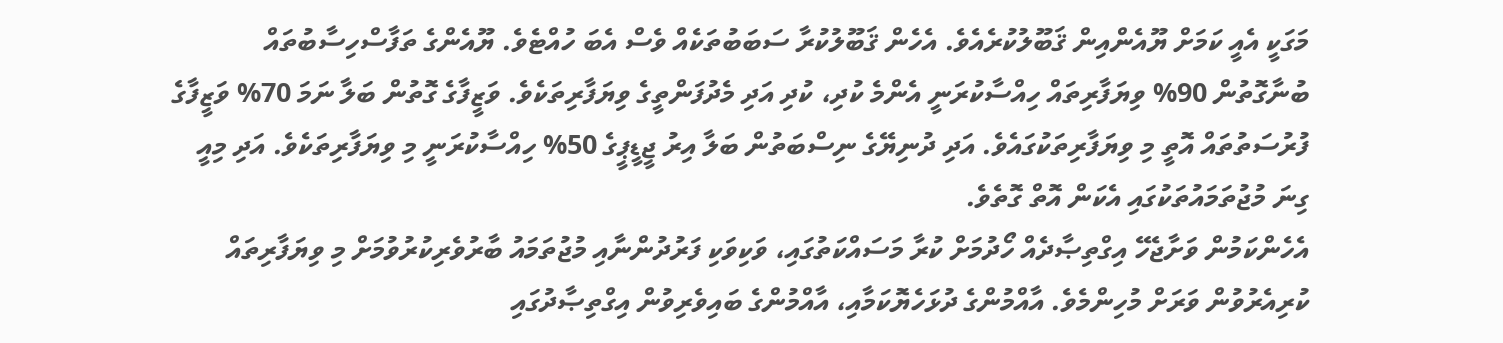މަގަކީ އެއީ ކަމަށް ޔޫއެންއިން ޤަބޫލުކުރެއެވެ. އެހެން ޤަބޫލުކުރާ ސަބަބުތަކެއް ވެސް އެބަ ހުއްޓެވެ. ޔޫއެންގެ ތަފާސްހިސާބުތައް ބުނާގޮތުން 90% ވިޔަފާރިތައް ހިއްސާކުރަނީ އެންމެ ކުދި، ކުދި އަދި މެދުފަންތީގެ ވިޔަފާރިތަކެވެ. ވަޒީފާގެ ގޮތުން ބަލާ ނަމަ 70% ވަޒީފާގެ ފުރުސަތުތައް އޮތީ މި ވިޔަފާރިތަކުގައެވެ. އަދި ދުނިޔޭގެ ނިސްބަތުން ބަލާ އިރު ޖީޑީޕީގެ 50% ހިއްސާކުރަނީ މި ވިޔަފާރިތަކެވެ. އަދި މިއީ ގިނަ މުޖުތަމައުތަކުގައި އެކަން އޮތް ގޮތެވެ.
އެހެންކަމުން ވަށާޖެހޭ އިގްތިޞާދެއް ހޯދުމަށް ކުރާ މަސައްކަތުގައި، ވަކިވަކި ފަރުދުންނާއި މުޖުތަމައު ބާރުވެރިކުރުވުމަށް މި ވިޔަފާރިތައް ކުރިއެރުވުން ވަރަށް މުހިންމެވެ. އާއްމުންގެ ދުޅަހެޔޮކަމާއި، އާއްމުންގެ ބައިވެރިވުން އިގްތިޞާދުގައި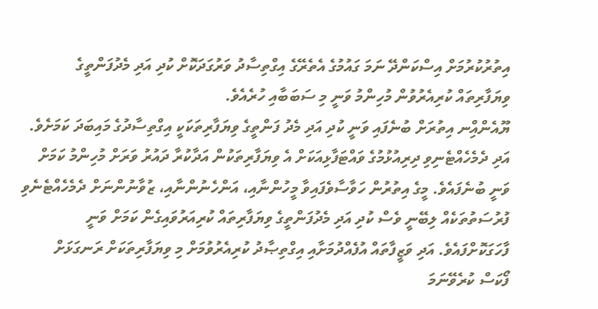އިތުރުކުރުމަށް އިސްކަންދޭ ނަމަ ގައުމުގެ އެތެރޭގެ އިގްތިސާދު ވަރުގަދަކޮށް ކުދި އަދި މެދުފަންތީގެ ވިޔަފާރިތައް ކުރިއެރުވުން މުހިންމު ވަނީ މި ސަބަބާއި ހުރެއެވެ.
ޔޫއެންއިްނ އިތުރަށް ބުނެފައި ވަނީ ކުދި އަދި މެދު ފަންތީގެ ވިޔަފާރިތަކަކީ އިގްތިސާދުގެ މައިބަދަ ކަމަށެވެ. އަދި ދެމެހެއްޓެނިވި ދިރިއުޅުމުގެ ވައްޓަފާޅިއަކަށް އެ ވިޔަފާރިތަކުން އަދާކުރާ ދައުރު ވަރަށް މުހިންމު ކަމަށް ވަނީ ބުނެފައެވެ. މީގެ އިތުރުން ހަވާސާވެފައިވާ މީހުންނާއި، އަންހެނުންނާއި، ޒުވާނުންނަށް ދެމެހެއްޓެނެވި ފުރުސަތުތަކެއް ލިބޭނީ ވެސް ކުދި އަދި މެދުފަންތީގެ ވިޔަފާރިތައް ކުރިއަރުވައިގެން ކަމަށް ވަނީ ފާހަގަކޮށްފައެވެ. އަދި ވަޒީފާތައް އުފެއްދުމަށާއި އިގްތިޞާދު ކުރިއެރުވުމަށް މި ވިޔަފާރިތަކަށް ރަނގަޅަށް ފޯކަސް ކުރެވޭނަމަ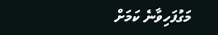މަގުފަހިވާނެ ކަމަށް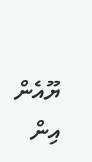ޔޫއެން އިން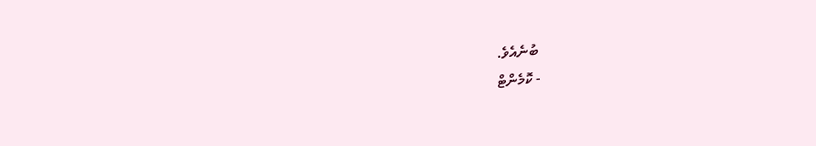ބުނެއެވެ.
- ކޮމެންޓް